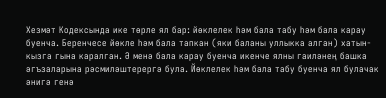Хезмәт Кодексында ике төрле ял бар: йөклелек һәм бала табу һәм бала карау буенча. Беренчесе йөкле һәм бала тапкан (яки баланы уллыкка алган) хатын-кызга гына каралган. Ә менә бала карау буенча икенче ялны гаиләнең башка әгъзаларына рәсмиләштерергә була. Йөклелек һәм бала табу буенча ял булачак әнигә генә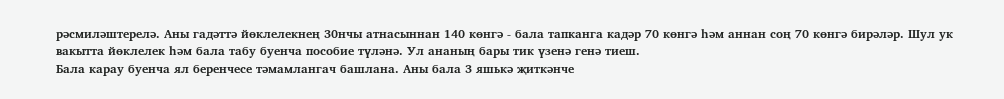рәсмиләштерелә. Аны гадәттә йөклелекнең 30нчы атнасыннан 140 көнгә - бала тапканга кадәр 70 көнгә һәм аннан соң 70 көнгә бирәләр. Шул ук вакытта йөклелек һәм бала табу буенча пособие түләнә. Ул ананың бары тик үзенә генә тиеш.
Бала карау буенча ял беренчесе тәмамлангач башлана. Аны бала 3 яшькә җиткәнче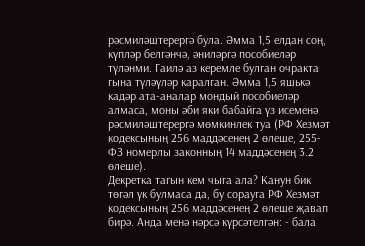рәсмиләштерергә була. Әмма 1,5 елдан соң, күпләр белгәнчә, әниләргә пособиеләр түләнми. Гаилә аз керемле булган очракта гына түләүләр каралган. Әмма 1,5 яшькә кадәр ата-аналар мондый пособиеләр алмаса, моны әби яки бабайга үз исеменә рәсмиләштерергә мөмкинлек туа (РФ Хезмәт кодексының 256 маддәсенең 2 өлеше, 255-ФЗ номерлы законның 14 маддәсенең 3.2 өлеше).
Декретка тагын кем чыга ала? Канун бик төгәл үк булмаса да, бу сорауга РФ Хезмәт кодексының 256 маддәсенең 2 өлеше җавап бирә. Анда менә нәрсә күрсәтелгән: - бала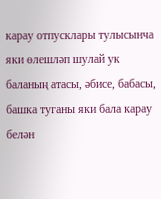карау отпусклары тулысынча яки өлешләп шулай ук баланың атасы, әбисе, бабасы, башка туганы яки бала карау белән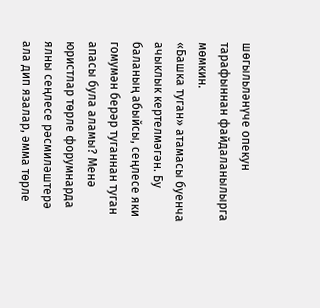шөгыльләнүче опекун тарафыннан файдаланылырга мөмкин.
«Башка туган» атамасы буенча ачыклык кертелмәгән. Бу баланың абыйсы, сеңлесе яки гомумән берәр туганнан туган апасы була аламы? Менә юристлар төрле форумнарда ялны сеңлесе рәсмиләштерә ала дип язалар, әмма төрле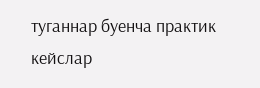туганнар буенча практик кейслар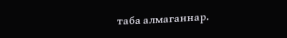таба алмаганнар.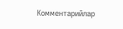Комментарийлар